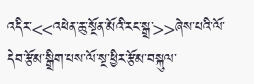འདིར་<<འཕེན་ཆུ་སྔོན་མོའི་རང་སྒྲ་>>ཞེས་པའི་ལོ་དེབ་རྩོམ་སྒྲིག་པས་ལོ་སྔ་ཕྱིར་རྩོམ་བསྐུལ་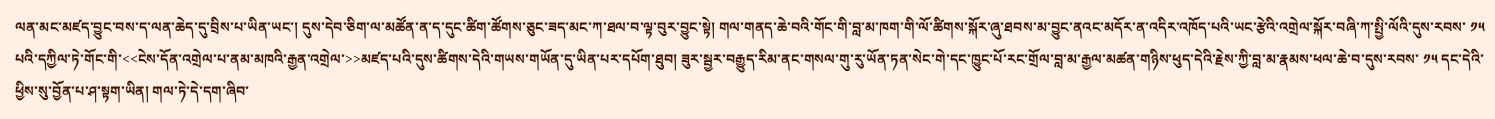ལན་མང་མཛད་བྱུང་བས་ད་ལན་ཆེད་དུ་བྲིས་པ་ཡིན་ཡང་། དུས་དེབ་ཅིག་ལ་མཚོན་ན་ད་དུང་ཚིག་ཚོགས་ཅུང་ཟད་མང་ཀ་ཐལ་བ་ལྟ་བུར་བྱུང་སྟེ། གལ་གནད་ཆེ་བའི་གོང་གི་བླ་མ་ཁག་གི་ལོ་ཚིགས་སྐོར་ཞུ་ཐབས་མ་བྱུང་ནའང་མདོར་ན་འདིར་འཁོད་པའི་ཡང་རྩེའི་འགྲེལ་སྐོར་བཞི་ཀ་སྤྱི་ལོའི་དུས་རབས་ ༡༥ པའི་དཀྱིལ་ཏེ་གོང་གི་<<ངེས་དོན་འགྲེལ་པ་ནམ་མཁའི་རྒྱན་འགྲེལ་>>མཛད་པའི་དུས་ཚིགས་དེའི་གཡས་གཡོན་དུ་ཡིན་པར་དཔོག་ཐུབ། ཟུར་སྦྱར་བརྒྱུད་རིམ་ནང་གསལ་གུ་རུ་ཡོན་ཏན་སེང་གེ་དང་ཁྱུང་པོ་རང་གྲོལ་བླ་མ་རྒྱལ་མཚན་གཉིས་ཕུད་དེའི་རྗེས་ཀྱི་བླ་མ་རྣམས་ཕལ་ཆེ་བ་དུས་རབས་ ༡༥ དང་དེའི་ཕྱིས་སུ་བྱོན་པ་ཤ་སྟག་ཡིན། གལ་ཏེ་དེ་དག་ཞིབ་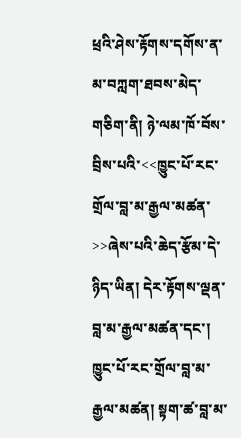ཕྲའི་ཤེས་རྟོགས་དགོས་ན་མ་བཀླག་ཐབས་མེད་གཅིག་ནི། ཉེ་ལམ་ཁོ་བོས་བྲིས་པའི་<<ཁྱུང་པོ་རང་གྲོལ་བླ་མ་རྒྱལ་མཚན་>>ཞེས་པའི་ཆེད་རྩོམ་དེ་ཉིད་ཡིན། དེར་རྟོགས་ལྡན་བླ་མ་རྒྱལ་མཚན་དང་། ཁྱུང་པོ་རང་གྲོལ་བླ་མ་རྒྱལ་མཚན། སྟག་ཚ་བླ་མ་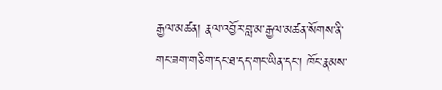རྒྱལ་མཚན། རྣལ་འབྱོར་བླ་མ་རྒྱལ་མཚན་སོགས་ནི་གང་ཟག་གཅིག་དང་ཐ་དད་གང་ཡིན་དང་། ཁོང་རྣམས་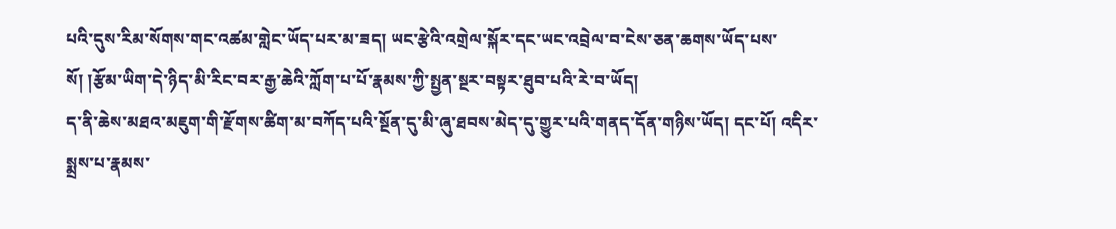པའི་དུས་རིམ་སོགས་གང་འཚམ་གླེང་ཡོད་པར་མ་ཟད། ཡང་རྩེའི་འགྲེལ་སྐོར་དང་ཡང་འབྲེལ་བ་ངེས་ཅན་ཆགས་ཡོད་པས་སོ། །རྩོམ་ཡིག་དེ་ཉིད་མི་རིང་བར་རྒྱ་ཆེའི་ཀློག་པ་པོ་རྣམས་ཀྱི་སྤྱན་སྔར་བསྟར་ཐུབ་པའི་རེ་བ་ཡོད།
ད་ནི་ཆེས་མཐའ་མཇུག་གི་རྫོགས་ཚིག་མ་བཀོད་པའི་སྔོན་དུ་མི་ཞུ་ཐབས་མེད་དུ་གྱུར་པའི་གནད་དོན་གཉིས་ཡོད། དང་པོ། འདིར་སྨྲས་པ་རྣམས་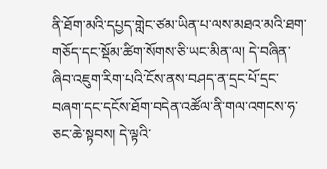ནི་ཐོག་མའི་དཔྱད་གླེང་ཙམ་ཡིན་པ་ལས་མཐའ་མའི་ཐག་གཅོད་དང་སྡོམ་ཚིག་སོགས་ཅི་ཡང་མིན་ལ། དེ་བཞིན་ཞིབ་འཇུག་རིག་པའི་ངོས་ནས་བཤད་ན་དྲང་པོ་དྲང་བཞག་དང་དངོས་ཐོག་བདེན་འཚོལ་ནི་གལ་འགངས་ཧ་ཅང་ཆེ་སྟབས། དེ་ལྟའི་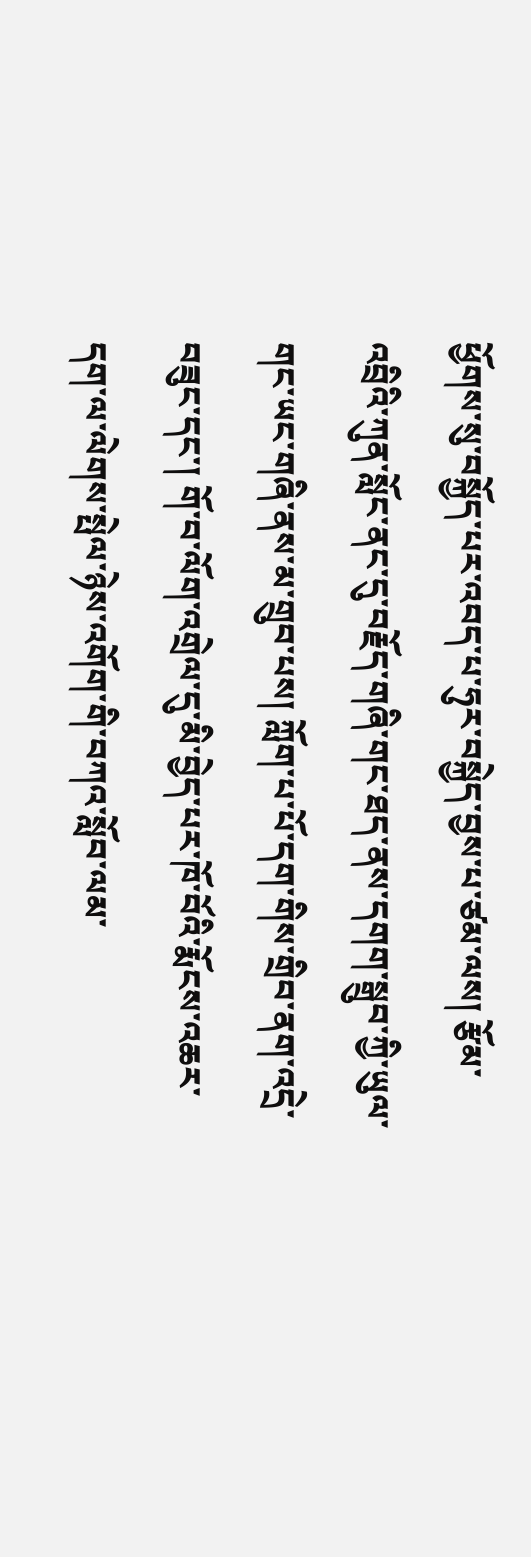ཕྱོགས་སུ་བསྐྱོད་པར་འབད་པ་ཧུར་བསྐྱེད་བྱས་པ་ཙམ་ལས། རྩོམ་འབྲིའི་ཀུན་སློང་ནང་དུ་བརྗོད་གཞི་གང་ཐད་ནས་དགག་སྒྲུབ་ཀྱི་ཡུལ་གང་ཡང་གཞི་ནས་མ་གྲུབ་པས། ཀློག་པ་པོ་དག་གིས་གྲིབ་ནག་འདྲེ་བཟུང་དང་། གོ་བ་ལོག་འགྲེལ་དུ་མི་བྱེད་པར་ཁོ་བོའི་རྨོངས་འཆར་དག་ལ་ལེགས་སྤེལ་ཉེས་འགོག་གི་བཀའ་སློབ་ལམ་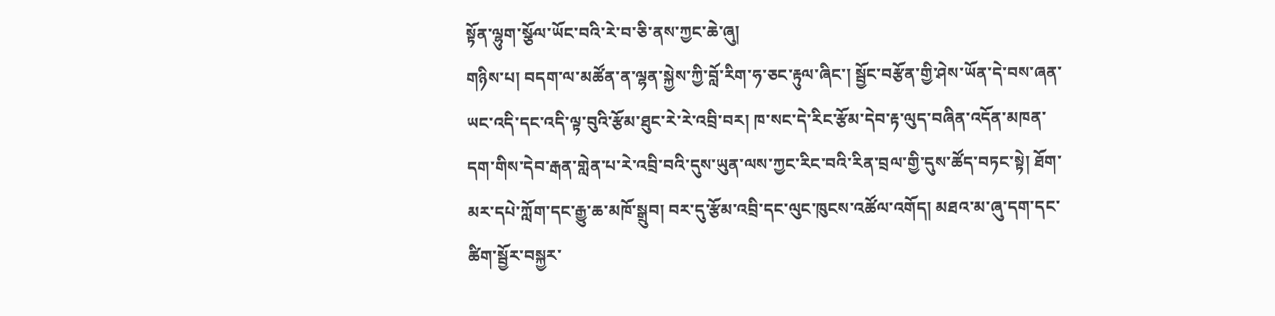སྟོན་ལྷུག་སྩོལ་ཡོང་བའི་རེ་བ་ཅི་ནས་ཀྱང་ཆེ་ཞུ།
གཉིས་པ། བདག་ལ་མཚོན་ན་ལྷན་སྐྱེས་ཀྱི་བློ་རིག་ཧ་ཅང་རྟུལ་ཞིང་། སྦྱོང་བརྩོན་གྱི་ཤེས་ཡོན་དེ་བས་ཞན་ཡང་འདི་དང་འདི་ལྟ་བུའི་རྩོམ་ཐུང་རེ་རེ་འབྲི་བར། ཁ་སང་དེ་རིང་རྩོམ་དེབ་རྟ་ལུད་བཞིན་འདོན་མཁན་དག་གིས་དེབ་རྒན་གླེན་པ་རེ་འབྲི་བའི་དུས་ཡུན་ལས་ཀྱང་རིང་བའི་རིན་བྲལ་གྱི་དུས་ཚོད་བཏང་སྟེ། ཐོག་མར་དཔེ་ཀློག་དང་རྒྱུ་ཆ་མཁོ་སྒྲུབ། བར་དུ་རྩོམ་འབྲི་དང་ལུང་ཁུངས་འཚོལ་འགོད། མཐའ་མ་ཞུ་དག་དང་ཚིག་སྦྱོར་བསྐྱར་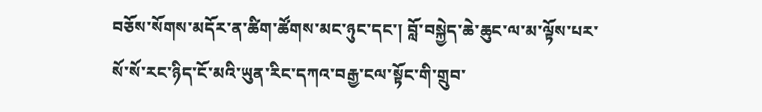བཅོས་སོགས་མདོར་ན་ཚིག་ཚོགས་མང་ཉུང་དང་། བློ་བསྐྱེད་ཆེ་ཆུང་ལ་མ་ལྟོས་པར་སོ་སོ་རང་ཉིད་ངོ་མའི་ཡུན་རིང་དཀའ་བརྒྱ་ངལ་སྟོང་གི་གྲུབ་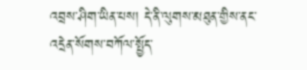འབྲས་ཤིག་ཡིན་པས། དེ་ནི་ལུགས་མཐུན་གྱིས་ནང་འདྲེན་སོགས་བཀོལ་སྤྱོད་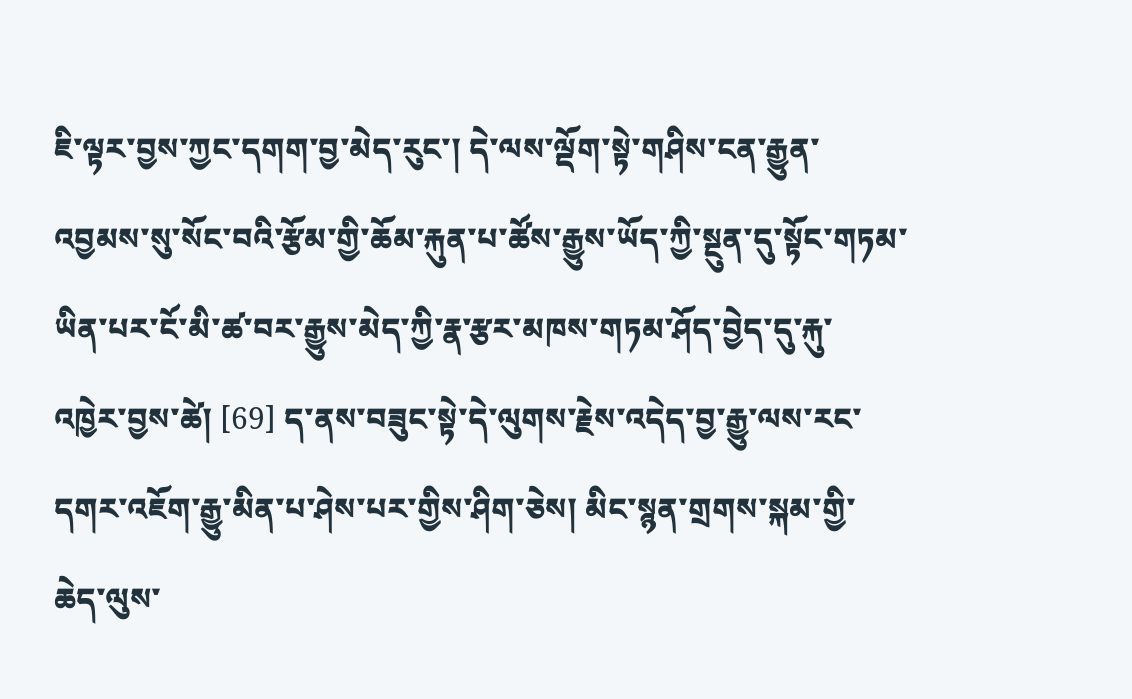ཇི་ལྟར་བྱས་ཀྱང་དགག་བྱ་མེད་རུང་། དེ་ལས་ལྡོག་སྟེ་གཤིས་ངན་རྒྱུན་འབྱམས་སུ་སོང་བའི་རྩོམ་གྱི་ཆོམ་རྐུན་པ་ཚོས་རྒྱུས་ཡོད་ཀྱི་སྔུན་དུ་སྟོང་གཏམ་ཡིན་པར་ངོ་མི་ཚ་བར་རྒྱུས་མེད་ཀྱི་རྣ་རྩར་མཁས་གཏམ་ཤོད་བྱེད་དུ་རྐུ་འཁྱེར་བྱས་ཚེ། [69] ད་ནས་བཟུང་སྟེ་དེ་ལུགས་རྗེས་འདེད་བྱ་རྒྱུ་ལས་རང་དགར་འཇོག་རྒྱུ་མིན་པ་ཤེས་པར་གྱིས་ཤིག་ཅེས། མིང་སྙན་གྲགས་སྐམ་གྱི་ཆེད་ལུས་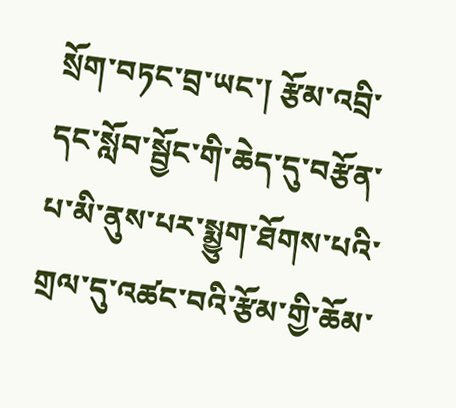སྲོག་བཏང་བྲ་ཡང་། རྩོམ་འབྲི་དང་སློབ་སྦྱོང་གི་ཆེད་དུ་བརྩོན་པ་མི་ནུས་པར་སྨྱུག་ཐོགས་པའི་གྲལ་དུ་འཚང་བའི་རྩོམ་གྱི་ཆོམ་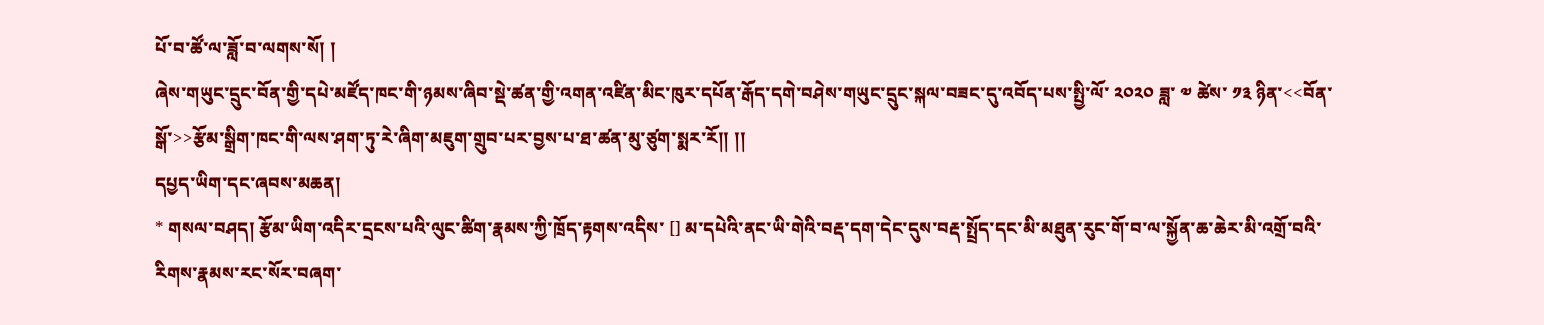པོ་བ་ཚོ་ལ་ཟློ་བ་ལགས་སོ། །
ཞེས་གཡུང་དྲུང་བོན་གྱི་དཔེ་མཛོད་ཁང་གི་ཉམས་ཞིབ་སྡེ་ཚན་གྱི་འགན་འཛིན་མིང་ཁུར་དཔོན་རྒོད་དགེ་བཤེས་གཡུང་དྲུང་སྐལ་བཟང་དུ་འབོད་པས་སྤྱི་ལོ་ ༢༠༢༠ ཟླ་ ༧ ཚེས་ ༡༣ ཉིན་<<བོན་སྒོ་>>རྩོམ་སྒྲིག་ཁང་གི་ལས་ཤག་ཏུ་རེ་ཞིག་མཇུག་གྲུབ་པར་བྱས་པ་ཐ་ཚན་མུ་ཙུག་སྨར་རོ།། །།
དཔྱད་ཡིག་དང་ཞབས་མཆན།
* གསལ་བཤད། རྩོམ་ཡིག་འདིར་དྲངས་པའི་ལུང་ཚིག་རྣམས་ཀྱི་ཁྲོད་རྟགས་འདིས་ [] མ་དཔེའི་ནང་ཡི་གེའི་བརྡ་དག་དེང་དུས་བརྡ་སྤྲོད་དང་མི་མཐུན་རུང་གོ་བ་ལ་སྐྱོན་ཆ་ཆེར་མི་འགྲོ་བའི་རིགས་རྣམས་རང་སོར་བཞག་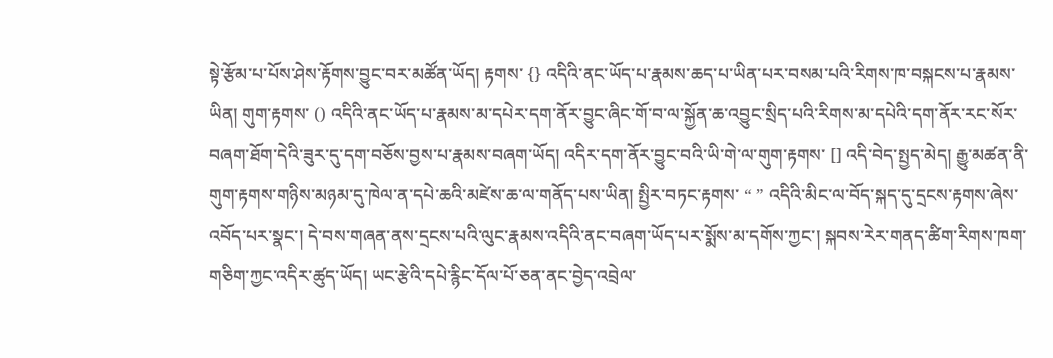སྟེ་རྩོམ་པ་པོས་ཤེས་རྟོགས་བྱུང་བར་མཚོན་ཡོད། རྟགས་ {} འདིའི་ནང་ཡོད་པ་རྣམས་ཆད་པ་ཡིན་པར་བསམ་པའི་རིགས་ཁ་བསྐངས་པ་རྣམས་ཡིན། གུག་རྟགས་ () འདིའི་ནང་ཡོད་པ་རྣམས་མ་དཔེར་དག་ནོར་བྱུང་ཞིང་གོ་བ་ལ་སྐྱོན་ཆ་འབྱུང་སྲིད་པའི་རིགས་མ་དཔེའི་དག་ནོར་རང་སོར་བཞག་ཐོག་དེའི་ཟུར་དུ་དག་བཅོས་བྱས་པ་རྣམས་བཞག་ཡོད། འདིར་དག་ནོར་བྱུང་བའི་ཡི་གེ་ལ་གུག་རྟགས་ [] འདི་བེད་སྤྱད་མེད། རྒྱུ་མཚན་ནི་གུག་རྟགས་གཉིས་མཉམ་དུ་ཁེལ་ན་དཔེ་ཆའི་མཛེས་ཆ་ལ་གནོད་པས་ཡིན། སྤྱིར་བཏང་རྟགས་ “ ” འདིའི་མིང་ལ་བོད་སྐད་དུ་དྲངས་རྟགས་ཞེས་འབོད་པར་སྣང་། དེ་བས་གཞན་ནས་དྲངས་པའི་ལུང་རྣམས་འདིའི་ནང་བཞག་ཡོད་པར་སྨོས་མ་དགོས་ཀྱང་། སྐབས་རེར་གནད་ཚིག་རིགས་ཁག་གཅིག་ཀྱང་འདིར་ཚུད་ཡོད། ཡང་རྩེའི་དཔེ་རྙིང་དོལ་པོ་ཅན་ནང་བྱེད་འབྲེལ་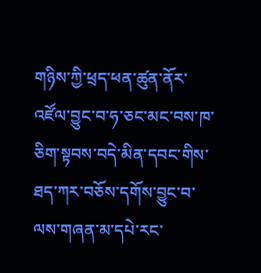གཉིས་ཀྱི་ཕྲད་ཕན་ཚུན་ནོར་འཛོལ་བྱུང་བ་ཧ་ཅང་མང་བས་ཁ་ཅིག་སྟབས་བདེ་མིན་དབང་གིས་ཐད་ཀར་བཅོས་དགོས་བྱུང་བ་ལས་གཞན་མ་དཔེ་རང་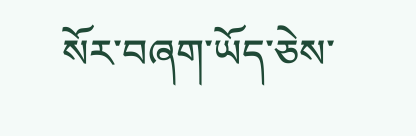སོར་བཞག་ཡོད་ཅེས་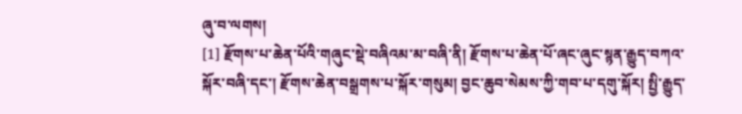ཞུ་བ་ལགས།
[1] རྫོགས་པ་ཆེན་པོའི་གཞུང་སྡེ་བཞིའམ་མ་བཞི་ནི། རྫོགས་པ་ཆེན་པོ་ཞང་ཞུང་སྙན་རྒྱུད་བཀའ་སྐོར་བཞི་དང་། རྫོགས་ཆེན་བསྒྲགས་པ་སྐོར་གསུམ། བྱང་ཆུབ་སེམས་ཀྱི་གབ་པ་དགུ་སྐོར། སྤྱི་རྒྱུད་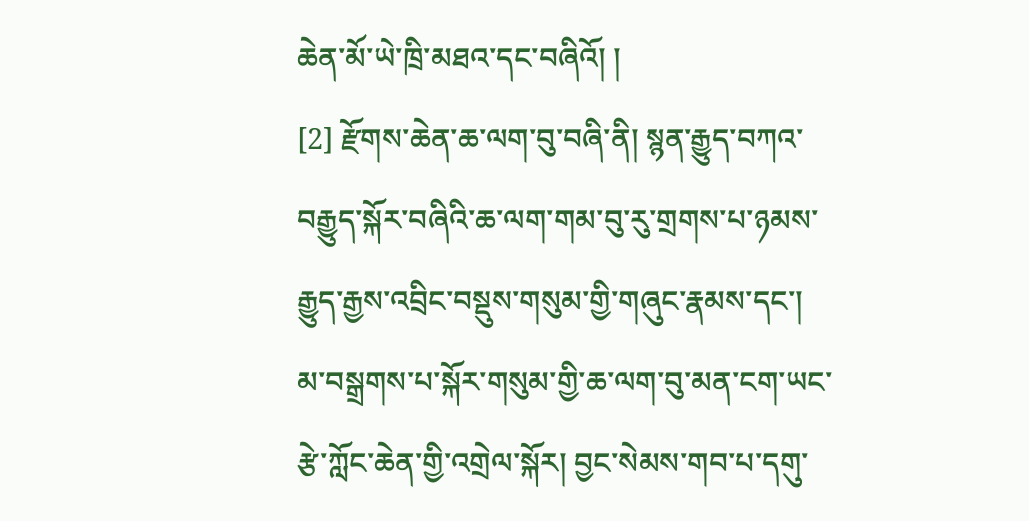ཆེན་མོ་ཡེ་ཁྲི་མཐའ་དང་བཞིའོ། །
[2] རྫོགས་ཆེན་ཆ་ལག་བུ་བཞི་ནི། སྙན་རྒྱུད་བཀའ་བརྒྱུད་སྐོར་བཞིའི་ཆ་ལག་གམ་བུ་རུ་གྲགས་པ་ཉམས་རྒྱུད་རྒྱས་འབྲིང་བསྡུས་གསུམ་གྱི་གཞུང་རྣམས་དང་། མ་བསྒྲགས་པ་སྐོར་གསུམ་གྱི་ཆ་ལག་བུ་མན་ངག་ཡང་རྩེ་ཀློང་ཆེན་གྱི་འགྲེལ་སྐོར། བྱང་སེམས་གབ་པ་དགུ་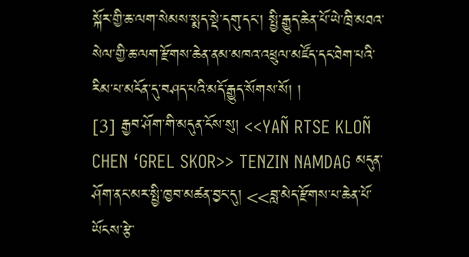སྐོར་གྱི་ཆ་ལག་སེམས་སྨད་སྡེ་དགུ་དང་། སྤྱི་རྒྱུད་ཆེན་པོ་ཡེ་ཁྲི་མཐའ་སེལ་གྱི་ཆ་ལག་རྫོགས་ཆེན་ནམ་མཁའ་འཕྲུལ་མཛོད་དང་ཐེག་པའི་རིམ་པ་མངོན་དུ་བཤད་པའི་མདོ་རྒྱུད་སོགས་སོ། །
[3] རྒྱབ་ཤོག་གི་མདུན་ངོས་སུ། <<YAÑ RTSE KLOÑ CHEN ‘GREL SKOR>> TENZIN NAMDAG མདུན་ཤོག་ནང་མར་སྤྱི་ཁྱབ་མཚན་བྱང་དུ། <<བླ་མེད་རྫོགས་པ་ཆེན་པོ་ཡོངས་རྩེ་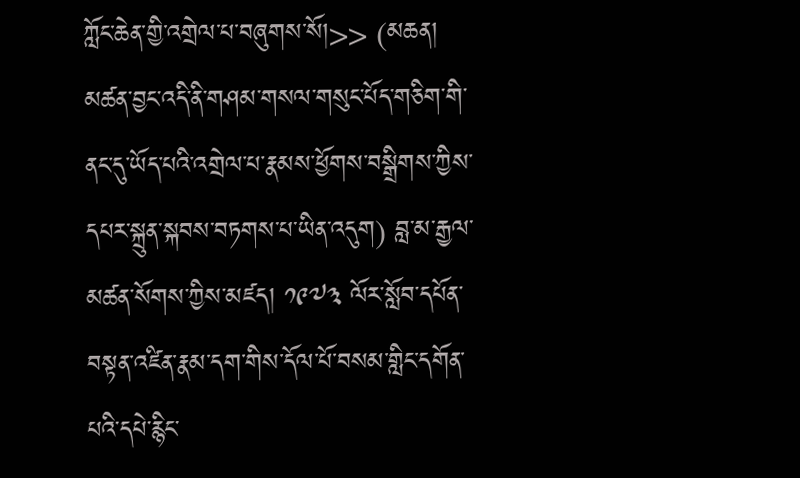ཀློང་ཆེན་གྱི་འགྲེལ་པ་བཞུགས་སོ།>> (མཆན། མཚན་བྱང་འདི་ནི་གཤམ་གསལ་གསུང་པོད་གཅིག་གི་ནང་དུ་ཡོད་པའི་འགྲེལ་པ་རྣམས་ཕྱོགས་བསྒྲིགས་ཀྱིས་དཔར་སྐྲུན་སྐབས་བཏགས་པ་ཡིན་འདུག) བླ་མ་རྒྱལ་མཚན་སོགས་ཀྱིས་མཛད། ༡༩༧༣ ལོར་སློབ་དཔོན་བསྟན་འཛིན་རྣམ་དག་གིས་དོལ་པོ་བསམ་གླིང་དགོན་པའི་དཔེ་རྙིང་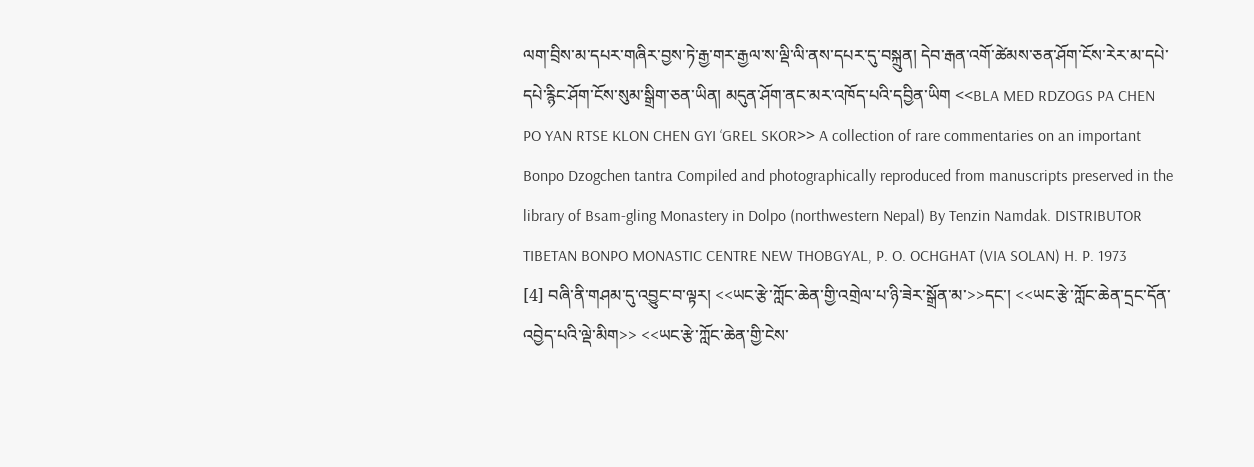ལག་བྲིས་མ་དཔར་གཞིར་བྱས་ཏེ་རྒྱ་གར་རྒྱལ་ས་ལྡི་ལི་ནས་དཔར་དུ་བསྐྲུན། དེབ་རྒན་འགོ་ཚེམས་ཅན་ཤོག་ངོས་རེར་མ་དཔེ་དཔེ་རྙིང་ཤོག་ངོས་སུམ་སྒྲིག་ཅན་ཡིན། མདུན་ཤོག་ནང་མར་འཁོད་པའི་དབྱིན་ཡིག <<BLA MED RDZOGS PA CHEN PO YAN RTSE KLON CHEN GYI ‘GREL SKOR>> A collection of rare commentaries on an important Bonpo Dzogchen tantra Compiled and photographically reproduced from manuscripts preserved in the library of Bsam-gling Monastery in Dolpo (northwestern Nepal) By Tenzin Namdak. DISTRIBUTOR TIBETAN BONPO MONASTIC CENTRE NEW THOBGYAL, P. O. OCHGHAT (VIA SOLAN) H. P. 1973
[4] བཞི་ནི་གཤམ་དུ་འབྱུང་བ་ལྟར། <<ཡང་རྩེ་ཀློང་ཆེན་གྱི་འགྲེལ་པ་ཉི་ཟེར་སྒྲོན་མ་>>དང་། <<ཡང་རྩེ་ཀློང་ཆེན་དྲང་དོན་འབྱེད་པའི་ལྡེ་མིག>> <<ཡང་རྩེ་ཀློང་ཆེན་གྱི་ངེས་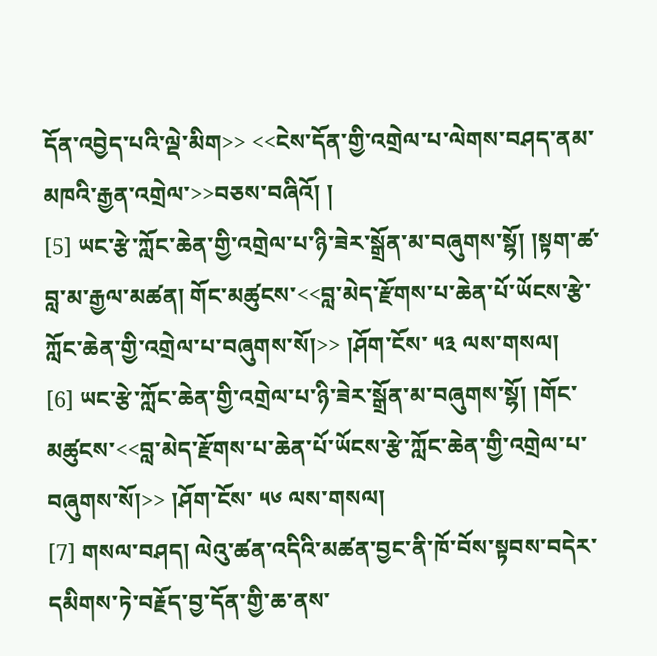དོན་འབྱེད་པའི་ལྡེ་མིག>> <<ངེས་དོན་གྱི་འགྲེལ་པ་ལེགས་བཤད་ནམ་མཁའི་རྒྱན་འགྲེལ་>>བཅས་བཞིའོ། །
[5] ཡང་རྩེ་ཀློང་ཆེན་གྱི་འགྲེལ་པ་ཉི་ཟེར་སྒྲོན་མ་བཞུགས་སྷོ། །སྟག་ཚ་བླ་མ་རྒྱལ་མཚན། གོང་མཚུངས་<<བླ་མེད་རྫོགས་པ་ཆེན་པོ་ཡོངས་རྩེ་ཀློང་ཆེན་གྱི་འགྲེལ་པ་བཞུགས་སོ།>> །ཤོག་ངོས་ ༥༣ ལས་གསལ།
[6] ཡང་རྩེ་ཀློང་ཆེན་གྱི་འགྲེལ་པ་ཉི་ཟེར་སྒྲོན་མ་བཞུགས་སྷོ། །གོང་མཚུངས་<<བླ་མེད་རྫོགས་པ་ཆེན་པོ་ཡོངས་རྩེ་ཀློང་ཆེན་གྱི་འགྲེལ་པ་བཞུགས་སོ།>> །ཤོག་ངོས་ ༥༦ ལས་གསལ།
[7] གསལ་བཤད། ལེའུ་ཚན་འདིའི་མཚན་བྱང་ནི་ཁོ་བོས་སྟབས་བདེར་དམིགས་ཏེ་བརྗོད་བྱ་དོན་གྱི་ཆ་ནས་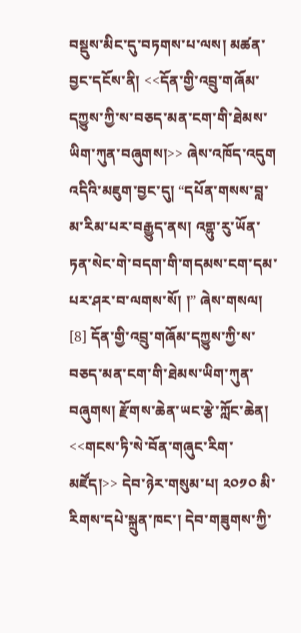བསྡུས་མིང་དུ་བཏགས་པ་ལས། མཚན་བྱང་དངོས་ནི། <<དོན་གྱི་འབྲུ་གཞོམ་དཀྱུས་ཀྱི་ས་བཅད་མན་ངག་གི་ཐེམས་ཡིག་ཀུན་བཞུགས།>> ཞེས་འཁོད་འདུག འདིའི་མཇུག་བྱང་དུ། “དཔོན་གསས་བླ་མ་རིམ་པར་བརྒྱུད་ནས། འགྷུ་རུ་ཡོན་ཏན་སེང་གེ་བདག་གི་གདམས་ངག་དམ་པར་ཤར་བ་ལགས་སོ། །” ཞེས་གསལ།
[8] དོན་གྱི་འབྲུ་གཞོམ་དཀྱུས་ཀྱི་ས་བཅད་མན་ངག་གི་ཐེམས་ཡིག་ཀུན་བཞུགས། རྫོགས་ཆེན་ཡང་རྩེ་ཀློང་ཆེན། <<གངས་ཏི་སེ་བོན་གཞུང་རིག་མཛོད།>> དེབ་ཉེར་གསུམ་པ། ༢༠༡༠ མི་རིགས་དཔེ་སྐྲུན་ཁང་། དེབ་གཟུགས་ཀྱི་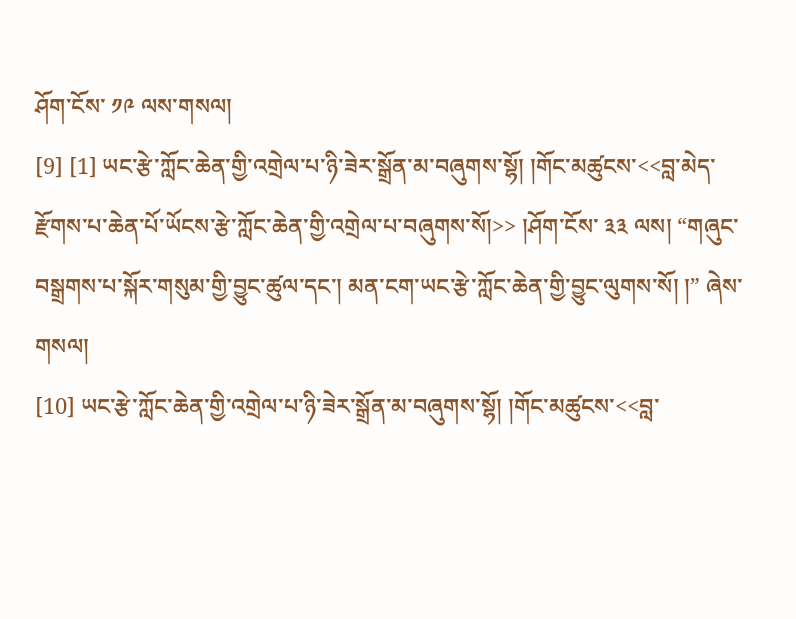ཤོག་ངོས་ ༡༩ ལས་གསལ།
[9] [1] ཡང་རྩེ་ཀློང་ཆེན་གྱི་འགྲེལ་པ་ཉི་ཟེར་སྒྲོན་མ་བཞུགས་སྷོ། །གོང་མཚུངས་<<བླ་མེད་རྫོགས་པ་ཆེན་པོ་ཡོངས་རྩེ་ཀློང་ཆེན་གྱི་འགྲེལ་པ་བཞུགས་སོ།>> །ཤོག་ངོས་ ༣༣ ལས། “གཞུང་བསྒྲགས་པ་སྐོར་གསུམ་གྱི་བྱུང་ཚུལ་དང་། མན་ངག་ཡང་རྩེ་ཀློང་ཆེན་གྱི་བྱུང་ལུགས་སོ། །” ཞེས་གསལ།
[10] ཡང་རྩེ་ཀློང་ཆེན་གྱི་འགྲེལ་པ་ཉི་ཟེར་སྒྲོན་མ་བཞུགས་སྷོ། །གོང་མཚུངས་<<བླ་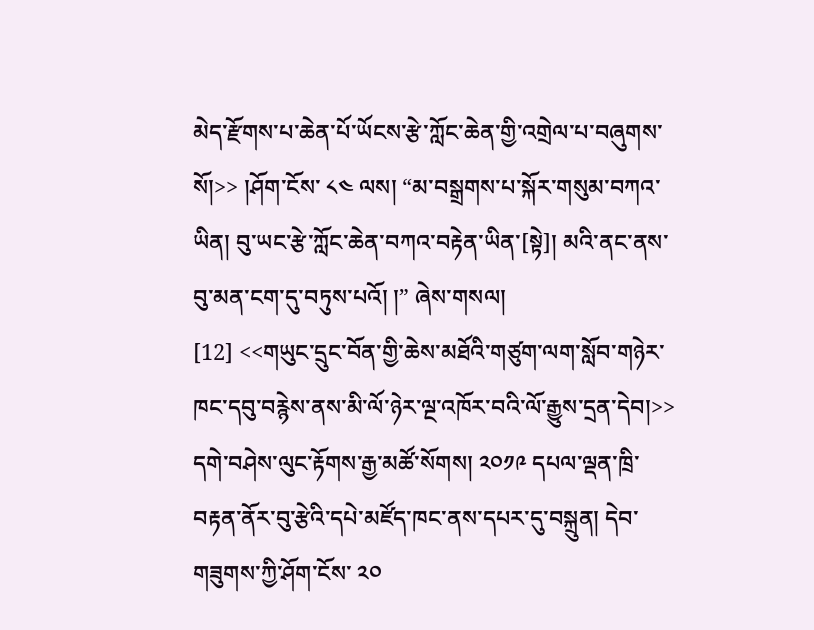མེད་རྫོགས་པ་ཆེན་པོ་ཡོངས་རྩེ་ཀློང་ཆེན་གྱི་འགྲེལ་པ་བཞུགས་སོ།>> །ཤོག་ངོས་ ༨༤ ལས། “མ་བསྒྲགས་པ་སྐོར་གསུམ་བཀའ་ཡིན། བུ་ཡང་རྩེ་ཀློང་ཆེན་བཀའ་བརྟེན་ཡིན་[སྟེ]། མའི་ནང་ནས་བུ་མན་ངག་དུ་བཏུས་པའོ། །” ཞེས་གསལ།
[12] <<གཡུང་དྲུང་བོན་གྱི་ཆེས་མཐོའི་གཙུག་ལག་སློབ་གཉེར་ཁང་དབུ་བརྙེས་ནས་མི་ལོ་ཉེར་ལྔ་འཁོར་བའི་ལོ་རྒྱུས་དྲན་དེབ།>> དགེ་བཤེས་ལུང་རྟོགས་རྒྱ་མཚོ་སོགས། ༢༠༡༩ དཔལ་ལྡན་ཁྲི་བརྟན་ནོར་བུ་རྩེའི་དཔེ་མཛོད་ཁང་ནས་དཔར་དུ་བསྐྲུན། དེབ་གཟུགས་ཀྱི་ཤོག་ངོས་ ༢༠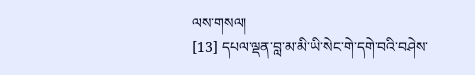ལས་གསལ།
[13] དཔལ་ལྡན་བླ་མ་མི་ཡི་སེང་གེ་དགེ་བའི་བཤེས་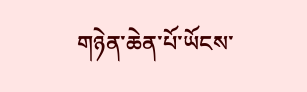གཉེན་ཆེན་པོ་ཡོངས་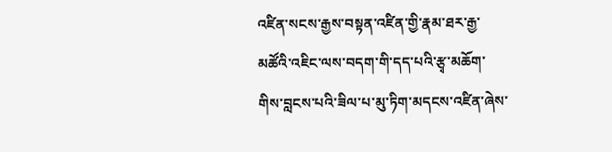འཛིན་སངས་རྒྱས་བསྟན་འཛིན་གྱི་རྣམ་ཐར་རྒྱ་མཚོའི་འཇིང་ལས་བདག་གི་དད་པའི་རྩྭ་མཆོག་གིས་བླངས་པའི་ཟིལ་པ་མུ་ཏིག་མདངས་འཛིན་ཞེས་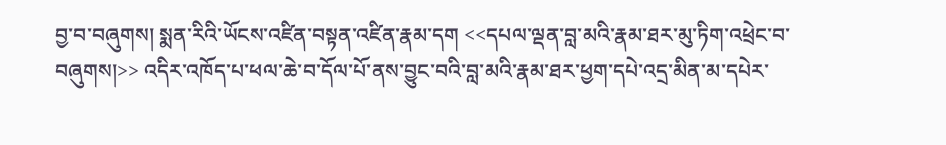བྱ་བ་བཞུགས། སྨན་རིའི་ཡོངས་འཛིན་བསྟན་འཛིན་རྣམ་དག <<དཔལ་ལྡན་བླ་མའི་རྣམ་ཐར་མུ་ཏིག་འཕྲེང་བ་བཞུགས།>> འདིར་འཁོད་པ་ཕལ་ཆེ་བ་དོལ་པོ་ནས་བྱུང་བའི་བླ་མའི་རྣམ་ཐར་ཕྱག་དཔེ་འདྲ་མིན་མ་དཔེར་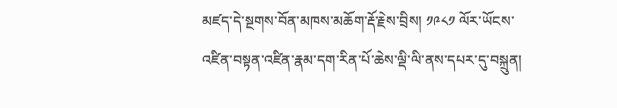མཛད་དེ་སྔགས་བོན་མཁས་མཆོག་རྡོ་རྗེས་བྲིས། ༡༩༨༡ ལོར་ཡོངས་འཛིན་བསྟན་འཛིན་རྣམ་དག་རིན་པོ་ཆེས་ལྡི་ལི་ནས་དཔར་དུ་བསྐྲུན།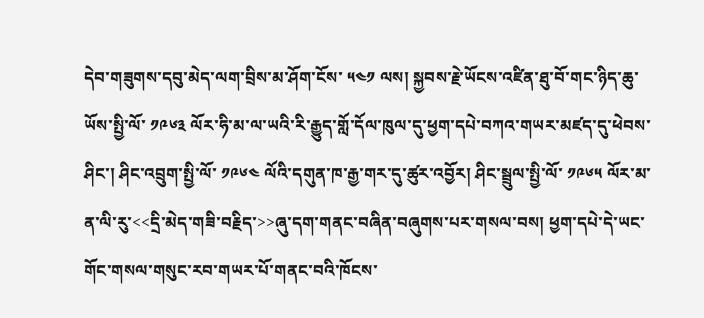དེབ་གཟུགས་དབུ་མེད་ལག་བྲིས་མ་ཤོག་ངོས་ ༥༤༡ ལས། སྐྱབས་རྗེ་ཡོངས་འཛིན་ཐུ་བོ་གང་ཉིད་ཆུ་ཡོས་སྤྱི་ལོ་ ༡༩༦༣ ལོར་ཧི་མ་ལ་ཡའི་རི་རྒྱུད་གློ་དོལ་ཁུལ་དུ་ཕྱག་དཔེ་བཀའ་གཡར་མཛད་དུ་ཕེབས་ཤིང་། ཤིང་འབྲུག་སྤྱི་ལོ་ ༡༩༦༤ ལོའི་དགུན་ཁ་རྒྱ་གར་དུ་ཚུར་འབྱོར། ཤིང་སྦྲུལ་སྤྱི་ལོ་ ༡༩༦༥ ལོར་མ་ན་ལི་རུ་<<དྲི་མེད་གཟི་བརྗིད་>>ཞུ་དག་གནང་བཞིན་བཞུགས་པར་གསལ་བས། ཕྱག་དཔེ་དེ་ཡང་གོང་གསལ་གསུང་རབ་གཡར་པོ་གནང་བའི་ཁོངས་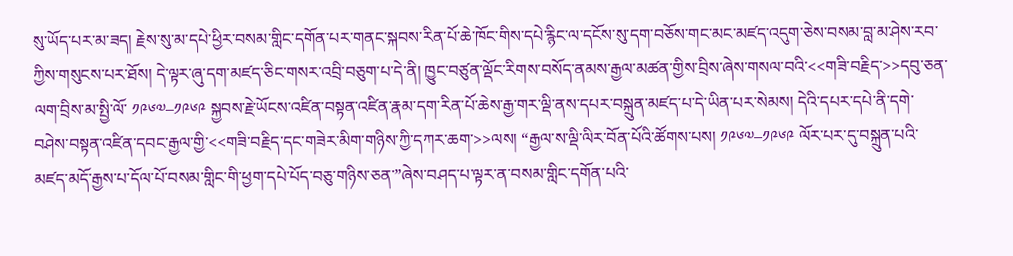སུ་ཡོད་པར་མ་ཟད། རྗེས་སུ་མ་དཔེ་ཕྱིར་བསམ་གླིང་དགོན་པར་གནང་སྐབས་རིན་པོ་ཆེ་ཁོང་གིས་དཔེ་རྙིང་ལ་དངོས་སུ་དག་བཅོས་གང་མང་མཛད་འདུག་ཅེས་བསམ་བླ་མ་ཤེས་རབ་ཀྱིས་གསུངས་པར་ཐོས། དེ་ལྟར་ཞུ་དག་མཛད་ཅིང་གསར་འབྲི་བཅུག་པ་དེ་ནི། ཁྱུང་བཙུན་ལྡོང་རིགས་བསོད་ནམས་རྒྱལ་མཚན་གྱིས་བྲིས་ཞེས་གསལ་བའི་<<གཟི་བརྗིད་>>དབུ་ཅན་ལག་བྲིས་མ་སྤྱི་ལོ་ ༡༩༦༧–༡༩༦༩ སྐྱབས་རྗེ་ཡོངས་འཛིན་བསྟན་འཛིན་རྣམ་དག་རིན་པོ་ཆེས་རྒྱ་གར་ལྡི་ནས་དཔར་བསྐྲུན་མཛད་པ་དེ་ཡིན་པར་སེམས། དེའི་དཔར་དཔེ་ནི་དགེ་བཤེས་བསྟན་འཛིན་དབང་རྒྱལ་གྱི་<<གཟི་བརྗིད་དང་གཟེར་མིག་གཉིས་ཀྱི་དཀར་ཆག་>>ལས། “རྒྱལ་ས་ལྡི་ལིར་བོན་པོའི་ཚོགས་པས། ༡༩༦༧–༡༩༦༩ ལོར་པར་དུ་བསྐྲུན་པའི་མཛད་མདོ་རྒྱས་པ་དོལ་པོ་བསམ་གླིང་གི་ཕྱག་དཔེ་པོད་བཅུ་གཉིས་ཅན་”ཞེས་བཤད་པ་ལྟར་ན་བསམ་གླིང་དགོན་པའི་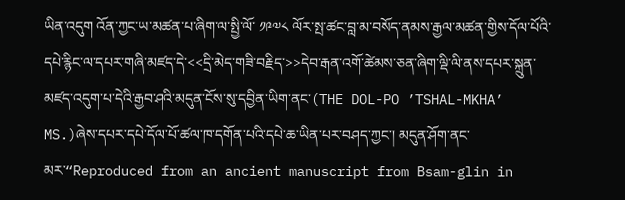ཡིན་འདུག འོན་ཀྱང་ཡ་མཚན་པ་ཞིག་ལ་སྤྱི་ལོ་ ༡༩༧༨ ལོར་སྤ་ཚང་བླ་མ་བསོད་ནམས་རྒྱལ་མཚན་གྱིས་དོལ་པོའི་དཔེ་རྙིང་ལ་དཔར་གཞི་མཛད་དེ་<<དྲི་མེད་གཟི་བརྗིད་>>དེབ་རྒན་འགོ་ཚེམས་ཅན་ཞིག་ལྡི་ལི་ནས་དཔར་སྐྲུན་མཛད་འདུག་པ་དེའི་རྒྱབ་ཤའི་མདུན་ངོས་སུ་དབྱིན་ཡིག་ནང་(THE DOL-PO ’TSHAL-MKHA’ MS.)ཞེས་དཔར་དཔེ་དོལ་པོ་ཚལ་ཁ་དགོན་པའི་དཔེ་ཆ་ཡིན་པར་བཤད་ཀྱང་། མདུན་ཤོག་ནང་མར་“Reproduced from an ancient manuscript from Bsam-glin in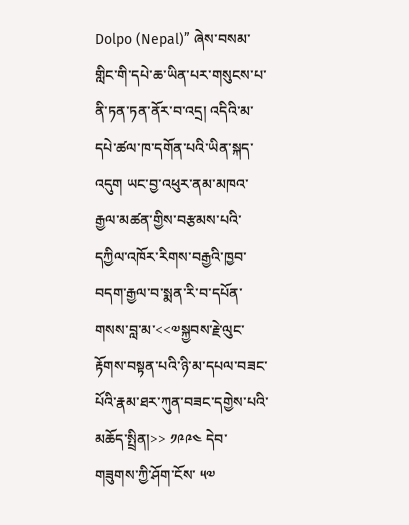Dolpo (Nepal)” ཞེས་བསམ་གླིང་གི་དཔེ་ཆ་ཡིན་པར་གསུངས་པ་ནི་ཏན་ཏན་ནོར་བ་འདྲ། འདིའི་མ་དཔེ་ཚལ་ཁ་དགོན་པའི་ཡིན་སྐད་འདུག ཡང་བྱ་འཕུར་ནམ་མཁའ་རྒྱལ་མཚན་གྱིས་བརྩམས་པའི་དཀྱིལ་འཁོར་རིགས་བརྒྱའི་ཁྱབ་བདག་རྒྱལ་བ་སྨན་རི་བ་དཔོན་གསས་བླ་མ་<<༧སྐྱབས་རྗེ་ལུང་རྟོགས་བསྟན་པའི་ཉི་མ་དཔལ་བཟང་པོའི་རྣམ་ཐར་ཀུན་བཟང་དགྱེས་པའི་མཆོད་སྤྲིན།>> ༡༩༩༤ དེབ་གཟུགས་ཀྱི་ཤོག་ངོས་ ༥༧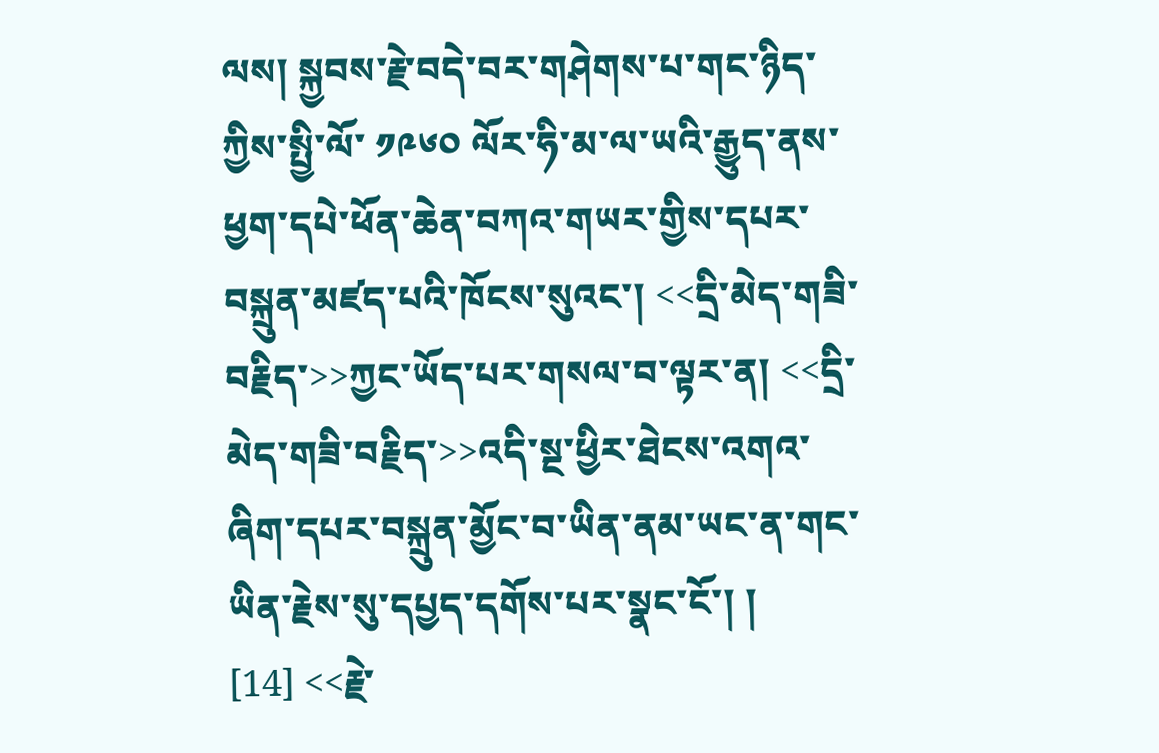ལས། སྐྱབས་རྗེ་བདེ་བར་གཤེགས་པ་གང་ཉིད་ཀྱིས་སྤྱི་ལོ་ ༡༩༦༠ ལོར་ཧི་མ་ལ་ཡའི་རྒྱུད་ནས་ཕྱག་དཔེ་ཕོན་ཆེན་བཀའ་གཡར་གྱིས་དཔར་བསྐྲུན་མཛད་པའི་ཁོངས་སུའང་། <<དྲི་མེད་གཟི་བརྗིད་>>ཀྱང་ཡོད་པར་གསལ་བ་ལྟར་ན། <<དྲི་མེད་གཟི་བརྗིད་>>འདི་སྔ་ཕྱིར་ཐེངས་འགའ་ཞིག་དཔར་བསྐྲུན་མྱོང་བ་ཡིན་ནམ་ཡང་ན་གང་ཡིན་རྗེས་སུ་དཔྱད་དགོས་པར་སྣང་ངོ་། །
[14] <<རྗེ་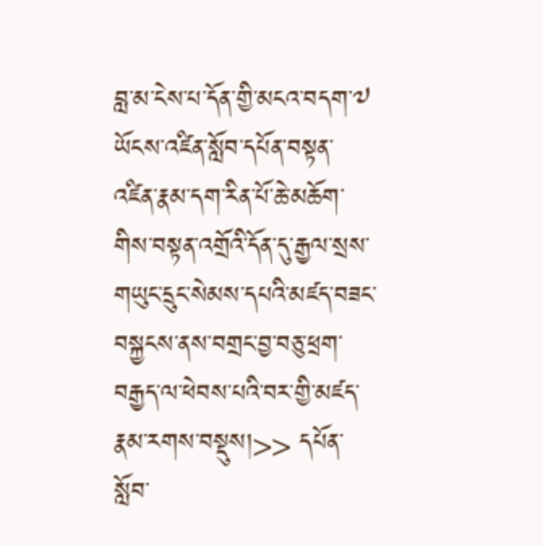བླ་མ་ངེས་པ་དོན་གྱི་མངའ་བདག་༧ ཡོངས་འཛིན་སློབ་དཔོན་བསྟན་འཛིན་རྣམ་དག་རིན་པོ་ཆེ་མཆོག་གིས་བསྟན་འགྲོའི་དོན་དུ་རྒྱལ་སྲས་གཡུང་དྲུང་སེམས་དཔའི་མཛད་བཟང་བསྐྱངས་ནས་བགྲང་བྱ་བཅུ་ཕྲག་བརྒྱད་ལ་ཕེབས་པའི་བར་གྱི་མཛད་རྣམ་རགས་བསྡུས།>> དཔོན་སློབ་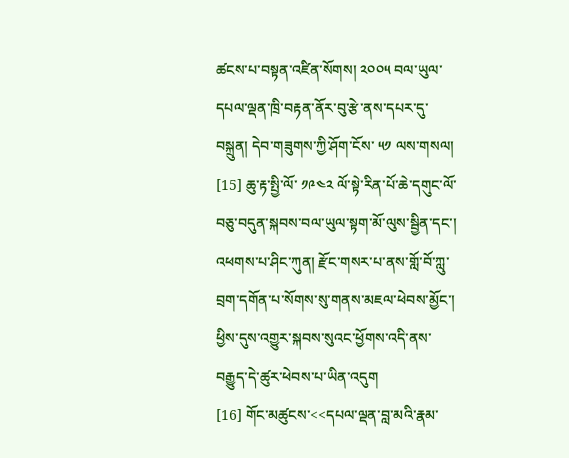ཚངས་པ་བསྟན་འཛིན་སོགས། ༢༠༠༥ བལ་ཡུལ་དཔལ་ལྡན་ཁྲི་བརྟན་ནོར་བུ་རྩེ་ནས་དཔར་དུ་བསྐྲུན། དེབ་གཟུགས་ཀྱི་ཤོག་ངོས་ ༥༡ ལས་གསལ།
[15] ཆུ་རྟ་སྤྱི་ལོ་ ༡༩༤༢ ལོ་སྟེ་རིན་པོ་ཆེ་དགུང་ལོ་བཅུ་བདུན་སྐབས་བལ་ཡུལ་སྟག་མོ་ལུས་སྦྱིན་དང་། འཕགས་པ་ཤིང་ཀུན། རྫོང་གསར་པ་ནས་གློ་བོ་ཀླུ་བྲག་དགོན་པ་སོགས་སུ་གནས་མཇལ་ཕེབས་མྱོང་། ཕྱིས་དུས་འགྱུར་སྐབས་སུའང་ཕྱོགས་འདི་ནས་བརྒྱུད་དེ་ཚུར་ཕེབས་པ་ཡིན་འདུག
[16] གོང་མཚུངས་<<དཔལ་ལྡན་བླ་མའི་རྣམ་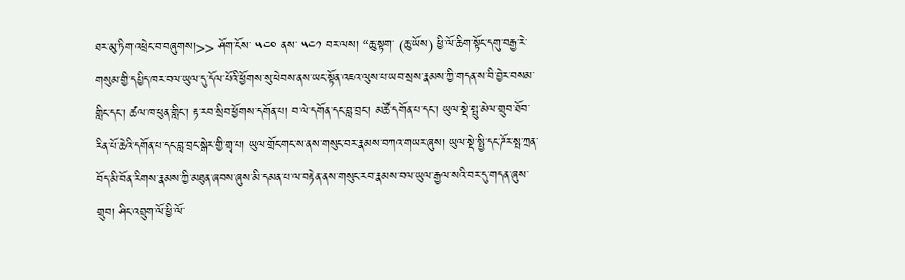ཐར་མུ་ཏིག་འཕྲེང་བ་བཞུགས།>> ཤོག་ངོས་ ༥༤༠ ནས་ ༥༤༡ བར་ལས། “ཆུ་སྟག་ (ཆུ་ཡོས) ཕྱི་ལོ་ཆིག་སྟོང་དགུ་བརྒྱ་རེ་གསུམ་གྱི་དཔྱིད་ཁར་བལ་ཡུལ་དུ་དོལ་པོའི་ཕྱོགས་སུ་ཕེབས་ནས་ཡང་སྟོན་འཇའ་ལུས་པ་ཡབ་སྲས་རྣམས་ཀྱི་གདན་ས་བི་བྱེར་བསམ་གླིང་དང་། ཚལ་ཁ་ཕུན་གླིང་། རྟ་རབ་སྲིབ་ཕྱོགས་དགོན་པ། བ་ལེ་དགོན་དང་བླ་བྲང་། མཚོ་དགོན་པ་དང་། ཡུལ་སྡེ་སྤུ་མེལ་གྲུབ་ཐོབ་རིན་པོ་ཆེའི་དགོན་པ་དང་བླ་བྲང་སྒེར་གྱི་གྲྭ་པ། ཡུལ་གྲོང་གང་ས་ནས་གསུང་བར་རྣམས་བཀའ་གཡར་ཞུས། ཡུལ་སྡེ་སྤྱི་དང་ཌོར་སྤ་ཀྲན་བོད་མི་བོན་རིགས་རྣམས་ཀྱི་མཐུན་ཞབས་ཞུས་མི་དམན་པ་ལ་བརྟེན་ནས་གསུང་རབ་རྣམས་བལ་ཡུལ་རྒྱལ་སའི་བར་དུ་གདན་ཞུས་གྲུབ། ཤིང་འབྲུག་ལོ་ཕྱི་ལོ་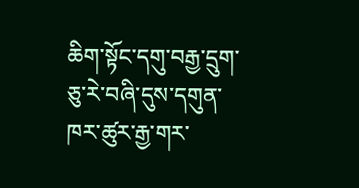ཆིག་སྟོང་དགུ་བརྒྱ་དྲུག་ཅུ་རེ་བཞི་དུས་དགུན་ཁར་ཚུར་རྒྱ་གར་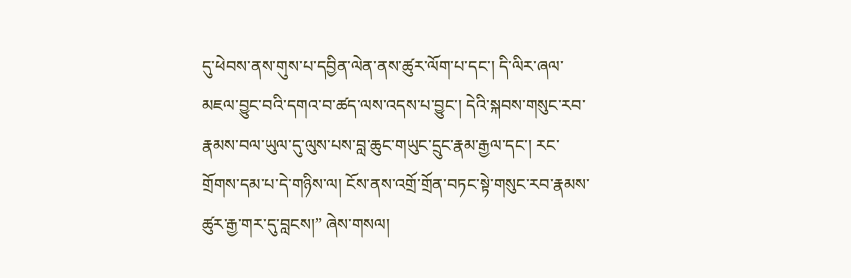དུ་ཕེབས་ནས་གུས་པ་དབྱིན་ལེན་ནས་ཚུར་ལོག་པ་དང་། དི་ལིར་ཞལ་མཇལ་བྱུང་བའི་དགའ་བ་ཚད་ལས་འདས་པ་བྱུང་། དེའི་སྐབས་གསུང་རབ་རྣམས་བལ་ཡུལ་དུ་ལུས་པས་བླ་ཆུང་གཡུང་དྲུང་རྣམ་རྒྱལ་དང་། རང་གྲོགས་དམ་པ་དེ་གཉིས་ལ། ངོས་ནས་འགྲོ་གྲོན་བཏང་སྟེ་གསུང་རབ་རྣམས་ཚུར་རྒྱ་གར་དུ་བླངས།” ཞེས་གསལ།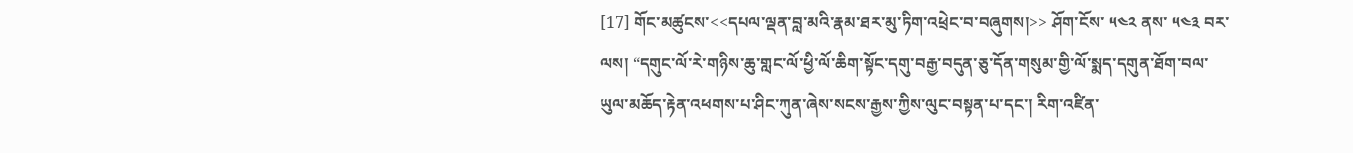[17] གོང་མཚུངས་<<དཔལ་ལྡན་བླ་མའི་རྣམ་ཐར་མུ་ཏིག་འཕྲེང་བ་བཞུགས།>> ཤོག་ངོས་ ༥༤༢ ནས་ ༥༤༣ བར་ལས། “དགུང་ལོ་རེ་གཉིས་ཆུ་གླང་ལོ་ཕྱི་ལོ་ཆིག་སྟོང་དགུ་བརྒྱ་བདུན་ཅུ་དོན་གསུམ་གྱི་ལོ་སྨད་དགུན་ཐོག་བལ་ཡུལ་མཆོད་རྟེན་འཕགས་པ་ཤིང་ཀུན་ཞེས་སངས་རྒྱས་ཀྱིས་ལུང་བསྟན་པ་དང་། རིག་འཛིན་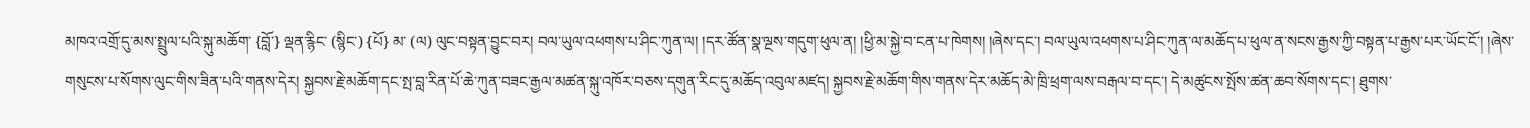མཁའ་འགྲོ་དུ་མས་སྤྲུལ་པའི་སྐུ་མཆོག་ {བློ་} ལྡན་རྙིང་ (སྙིང་) {པོ} མ་ (ལ) ལུང་བསྟན་བྱུང་བར། བལ་ཡུལ་འཕགས་པ་ཤིང་ཀུན་ལ། །དར་ཚོན་སྣ་ལྔས་གདུག་ཕུལ་ན། །ཕྱི་མ་སྐྱེ་བ་ངན་པ་ཁེགས། །ཞེས་དང་། བལ་ཡུལ་འཕགས་པ་ཤིང་ཀུན་ལ་མཆོད་པ་ཕུལ་ན་སངས་རྒྱས་ཀྱི་བསྟན་པ་རྒྱས་པར་ཡོང་ངོ་། །ཞེས་གསུངས་པ་སོགས་ལུང་གིས་ཟིན་པའི་གནས་དེར། སྐྱབས་རྗེ་མཆོག་དང་སྤ་བླ་རིན་པོ་ཆེ་ཀུན་བཟང་རྒྱལ་མཚན་སྐུ་འཁོར་བཅས་དགུན་རིང་དུ་མཆོད་འབུལ་མཛད། སྐྱབས་རྗེ་མཆོག་གིས་གནས་དེར་མཆོད་མེ་ཁྲི་ཕྲག་ལས་བརྒལ་བ་དང་། དེ་མཚུངས་སྤོས་ཚན་ཆབ་སོགས་དང་། ཐུགས་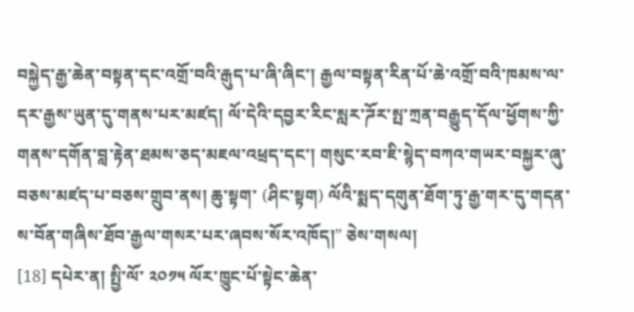བསྐྱེད་རྒྱ་ཆེན་བསྟན་དང་འགྲོ་བའི་རྒུད་པ་ཞི་ཞིང་། རྒྱལ་བསྟན་རིན་པོ་ཆེ་འགྲོ་བའི་ཁམས་ལ་དར་རྒྱས་ཡུན་དུ་གནས་པར་མཛད། ལོ་དེའི་དབྱར་རིང་སླར་ཌོར་སྤ་ཀྲན་བརྒྱུད་དོལ་ཕྱོགས་ཀྱི་གནས་དགོན་བླ་རྟེན་ཐམས་ཅད་མཇལ་འཕྲད་དང་། གསུང་རབ་ཇི་སྙེད་བཀའ་གཡར་བསྐྱར་ཞུ་བཅས་མཛད་པ་བཅས་གྲུབ་ནས། ཆུ་སྟག་ (ཤིང་སྟག) ལོའི་སྨད་དགུན་ཐོག་ཏུ་རྒྱ་གར་དུ་གདན་ས་བོན་གཞིས་ཐོབ་རྒྱལ་གསར་པར་ཞབས་སོར་འཁོད།” ཅེས་གསལ།
[18] དཔེར་ན། སྤྱི་ལོ་ ༢༠༡༥ ལོར་ཁྱུང་པོ་སྟེང་ཆེན་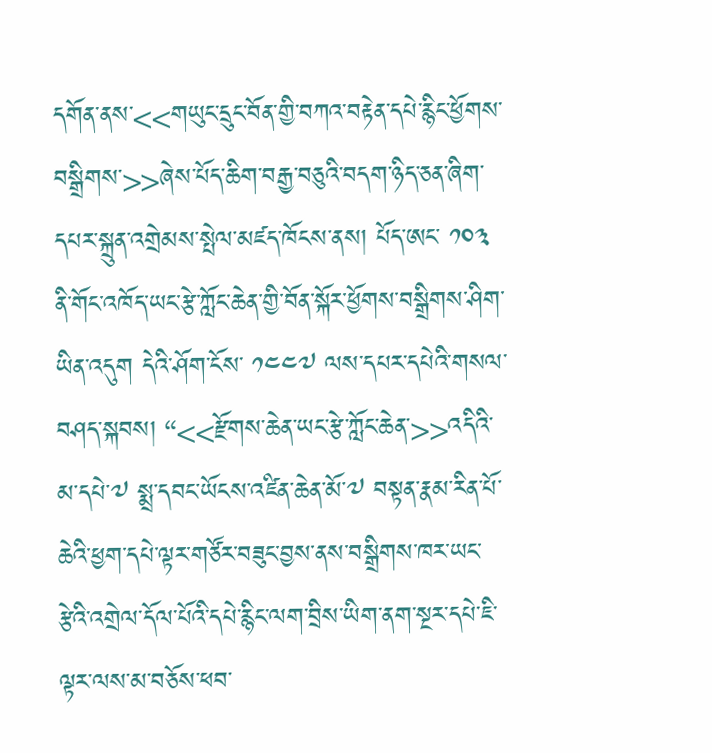དགོན་ནས་<<གཡུང་དྲུང་བོན་གྱི་བཀའ་བརྟེན་དཔེ་རྙིང་ཕྱོགས་བསྒྲིགས་>>ཞེས་པོད་ཆིག་བརྒྱ་བཅུའི་བདག་ཉིད་ཅན་ཞིག་དཔར་སྐྲུན་འགྲེམས་སྤེལ་མཛད་ཁོངས་ནས། པོད་ཨང་ ༡༠༣ ནི་གོང་འཁོད་ཡང་རྩེ་ཀློང་ཆེན་གྱི་བོན་སྐོར་ཕྱོགས་བསྒྲིགས་ཤིག་ཡིན་འདུག དེའི་ཤོག་ངོས་ ༡༤༤༧ ལས་དཔར་དཔེའི་གསལ་བཤད་སྐབས། “<<རྫོགས་ཆེན་ཡང་རྩེ་ཀློང་ཆེན་>>འདིའི་མ་དཔེ་༧ སྨྲ་དབང་ཡོངས་འཛིན་ཆེན་མོ་༧ བསྟན་རྣམ་རིན་པོ་ཆེའི་ཕྱག་དཔེ་ལྟར་གཙོར་བཟུང་བྱས་ནས་བསྒྲིགས་ཁར་ཡང་རྩེའི་འགྲེལ་དོལ་པོའི་དཔེ་རྙིང་ལག་བྲིས་ཡིག་ནག་སྔར་དཔེ་ཇི་ལྟར་ལས་མ་བཅོས་ཕབ་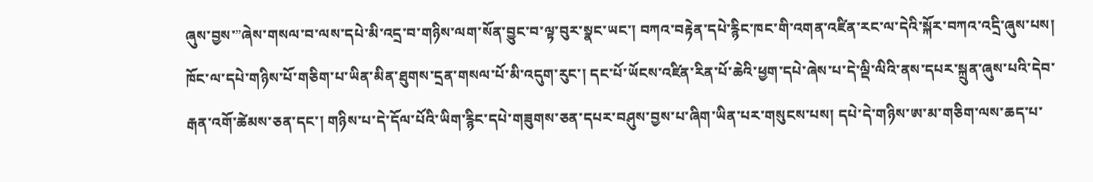ཞུས་བྱས་”ཞེས་གསལ་བ་ལས་དཔེ་མི་འདྲ་བ་གཉིས་ལག་སོན་བྱུང་བ་ལྟ་བུར་སྣང་ཡང་། བཀའ་བརྟེན་དཔེ་རྙིང་ཁང་གི་འགན་འཛིན་རང་ལ་དེའི་སྐོར་བཀའ་འདྲི་ཞུས་པས། ཁོང་ལ་དཔེ་གཉིས་པོ་གཅིག་པ་ཡིན་མིན་ཐུགས་དྲན་གསལ་པོ་མི་འདུག་རུང་། དང་པོ་ཡོངས་འཛིན་རིན་པོ་ཆེའི་ཕྱག་དཔེ་ཞེས་པ་དེ་ལྡི་ལིའི་ནས་དཔར་སྐྲུན་ཞུས་པའི་དེབ་རྒན་འགོ་ཚེམས་ཅན་དང་། གཉིས་པ་དེ་དོལ་པོའི་ཡིག་རྙིང་དཔེ་གཟུགས་ཅན་དཔར་བཤུས་བྱས་པ་ཞིག་ཡིན་པར་གསུངས་པས། དཔེ་དེ་གཉིས་ཨ་མ་གཅིག་ལས་ཆད་པ་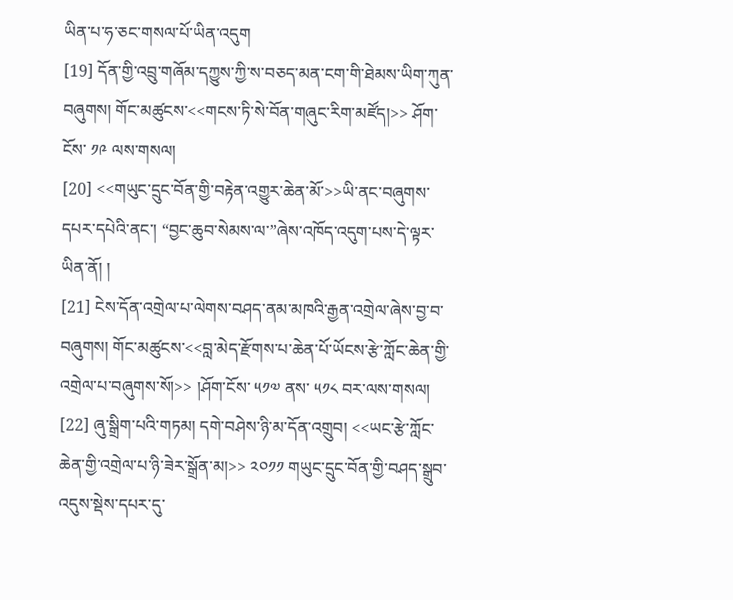ཡིན་པ་ཧ་ཅང་གསལ་པོ་ཡིན་འདུག
[19] དོན་གྱི་འབྲུ་གཞོམ་དཀྱུས་ཀྱི་ས་བཅད་མན་ངག་གི་ཐེམས་ཡིག་ཀུན་བཞུགས། གོང་མཚུངས་<<གངས་ཏི་སེ་བོན་གཞུང་རིག་མཛོད།>> ཤོག་ངོས་ ༡༩ ལས་གསལ།
[20] <<གཡུང་དྲུང་བོན་གྱི་བརྟེན་འགྱུར་ཆེན་མོ་>>ཡི་ནང་བཞུགས་དཔར་དཔེའི་ནང་། “བྱང་ཆུབ་སེམས་ལ་”ཞེས་འཁོད་འདུག་པས་དེ་ལྟར་ཡིན་ནོ། །
[21] ངེས་དོན་འགྲེལ་པ་ལེགས་བཤད་ནམ་མཁའི་རྒྱན་འགྲེལ་ཞེས་བྱ་བ་བཞུགས། གོང་མཚུངས་<<བླ་མེད་རྫོགས་པ་ཆེན་པོ་ཡོངས་རྩེ་ཀློང་ཆེན་གྱི་འགྲེལ་པ་བཞུགས་སོ།>> །ཤོག་ངོས་ ༥༡༧ ནས་ ༥༡༨ བར་ལས་གསལ།
[22] ཞུ་སྒྲིག་པའི་གཏམ། དགེ་བཤེས་ཉི་མ་དོན་འགྲུབ། <<ཡང་རྩེ་ཀློང་ཆེན་གྱི་འགྲེལ་པ་ཉི་ཟེར་སྒྲོན་མ།>> ༢༠༡༡ གཡུང་དྲུང་བོན་གྱི་བཤད་སྒྲུབ་འདུས་སྡེས་དཔར་དུ་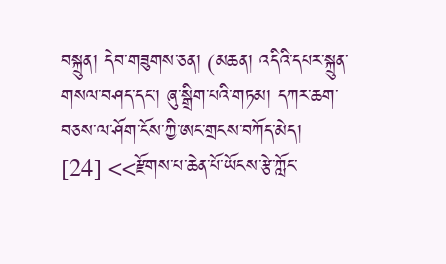བསྐྲུན། དེབ་གཟུགས་ཅན། (མཆན། འདིའི་དཔར་སྐྲུན་གསལ་བཤད་དང་། ཞུ་སྒྲིག་པའི་གཏམ། དཀར་ཆག་བཅས་ལ་ཤོག་ངོས་ཀྱི་ཨང་གྲངས་བཀོད་མེད།
[24] <<རྫོགས་པ་ཆེན་པོ་ཡོངས་རྩེ་ཀློང་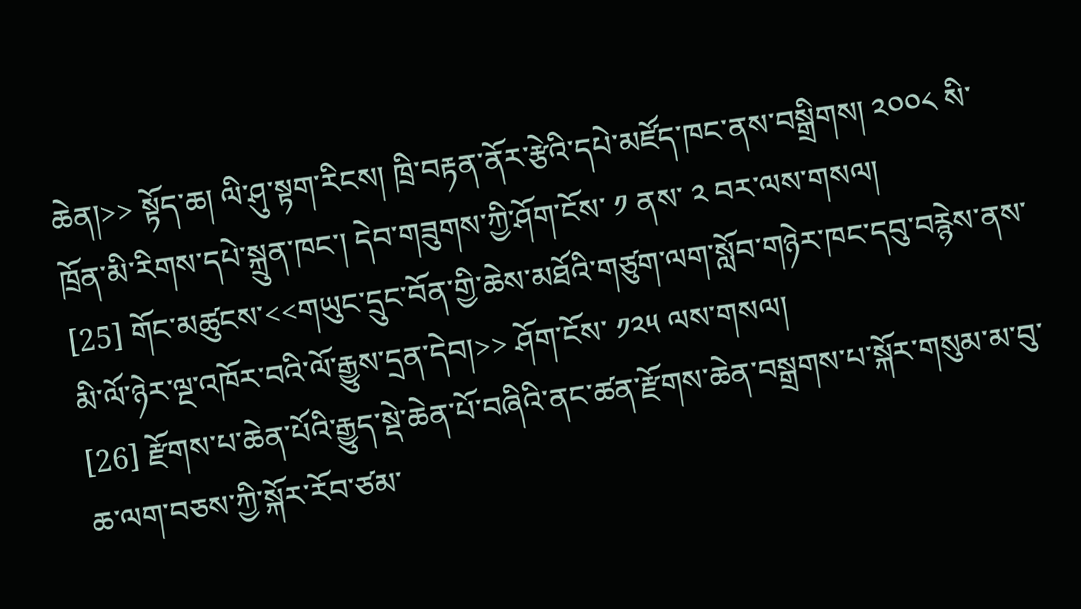ཆེན།>> སྟོད་ཆ། ལི་ཤུ་སྟག་རིངས། ཁྲི་བརྟན་ནོར་རྩེའི་དཔེ་མཛོད་ཁང་ནས་བསྒྲིགས། ༢༠༠༨ སི་ཁྲོན་མི་རིགས་དཔེ་སྐྲུན་ཁང་། དེབ་གཟུགས་ཀྱི་ཤོག་ངོས་ ༡ ནས་ ༢ བར་ལས་གསལ།
[25] གོང་མཚུངས་<<གཡུང་དྲུང་བོན་གྱི་ཆེས་མཐོའི་གཙུག་ལག་སློབ་གཉེར་ཁང་དབུ་བརྙེས་ནས་མི་ལོ་ཉེར་ལྔ་འཁོར་བའི་ལོ་རྒྱུས་དྲན་དེབ།>> ཤོག་ངོས་ ༡༢༥ ལས་གསལ།
[26] རྫོགས་པ་ཆེན་པོའི་རྒྱུད་སྡེ་ཆེན་པོ་བཞིའི་ནང་ཚན་རྫོགས་ཆེན་བསྒྲགས་པ་སྐོར་གསུམ་མ་བུ་ཆ་ལག་བཅས་ཀྱི་སྐོར་རོབ་ཙམ་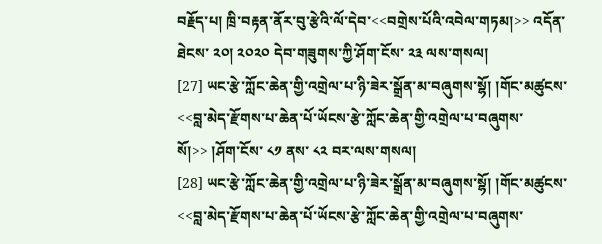བརྗོད་པ། ཁྲི་བརྟན་ནོར་བུ་རྩེའི་ལོ་དེབ་<<བགྲེས་པོའི་འབེལ་གཏམ།>> འདོན་ཐེངས་ ༢༠། ༢༠༢༠ དེབ་གཟུགས་ཀྱི་ཤོག་ངོས་ ༢༣ ལས་གསལ།
[27] ཡང་རྩེ་ཀློང་ཆེན་གྱི་འགྲེལ་པ་ཉི་ཟེར་སྒྲོན་མ་བཞུགས་སྷོ། །གོང་མཚུངས་<<བླ་མེད་རྫོགས་པ་ཆེན་པོ་ཡོངས་རྩེ་ཀློང་ཆེན་གྱི་འགྲེལ་པ་བཞུགས་སོ།>> །ཤོག་ངོས་ ༨༡ ནས་ ༨༢ བར་ལས་གསལ།
[28] ཡང་རྩེ་ཀློང་ཆེན་གྱི་འགྲེལ་པ་ཉི་ཟེར་སྒྲོན་མ་བཞུགས་སྷོ། །གོང་མཚུངས་<<བླ་མེད་རྫོགས་པ་ཆེན་པོ་ཡོངས་རྩེ་ཀློང་ཆེན་གྱི་འགྲེལ་པ་བཞུགས་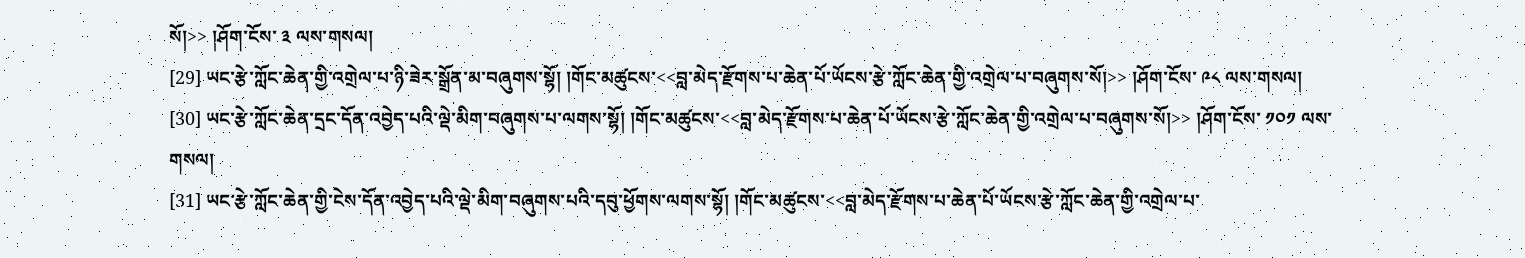སོ།>> །ཤོག་ངོས་ ༣ ལས་གསལ།
[29] ཡང་རྩེ་ཀློང་ཆེན་གྱི་འགྲེལ་པ་ཉི་ཟེར་སྒྲོན་མ་བཞུགས་སྷོ། །གོང་མཚུངས་<<བླ་མེད་རྫོགས་པ་ཆེན་པོ་ཡོངས་རྩེ་ཀློང་ཆེན་གྱི་འགྲེལ་པ་བཞུགས་སོ།>> །ཤོག་ངོས་ ༩༨ ལས་གསལ།
[30] ཡང་རྩེ་ཀློང་ཆེན་དྲང་དོན་འབྱེད་པའི་ལྡེ་མིག་བཞུགས་པ་ལགས་སྷོ། །གོང་མཚུངས་<<བླ་མེད་རྫོགས་པ་ཆེན་པོ་ཡོངས་རྩེ་ཀློང་ཆེན་གྱི་འགྲེལ་པ་བཞུགས་སོ།>> །ཤོག་ངོས་ ༡༠༡ ལས་གསལ།
[31] ཡང་རྩེ་ཀློང་ཆེན་གྱི་ངེས་དོན་འབྱེད་པའི་ལྡེ་མིག་བཞུགས་པའི་དབུ་ཕྱོགས་ལགས་སྷོ། །གོང་མཚུངས་<<བླ་མེད་རྫོགས་པ་ཆེན་པོ་ཡོངས་རྩེ་ཀློང་ཆེན་གྱི་འགྲེལ་པ་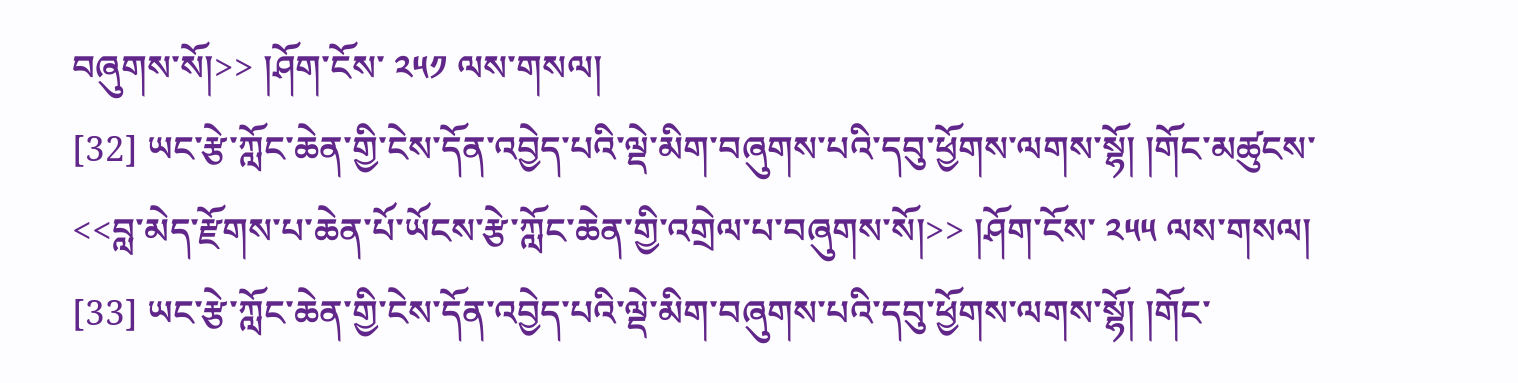བཞུགས་སོ།>> །ཤོག་ངོས་ ༢༥༡ ལས་གསལ།
[32] ཡང་རྩེ་ཀློང་ཆེན་གྱི་ངེས་དོན་འབྱེད་པའི་ལྡེ་མིག་བཞུགས་པའི་དབུ་ཕྱོགས་ལགས་སྷོ། །གོང་མཚུངས་<<བླ་མེད་རྫོགས་པ་ཆེན་པོ་ཡོངས་རྩེ་ཀློང་ཆེན་གྱི་འགྲེལ་པ་བཞུགས་སོ།>> །ཤོག་ངོས་ ༢༥༥ ལས་གསལ།
[33] ཡང་རྩེ་ཀློང་ཆེན་གྱི་ངེས་དོན་འབྱེད་པའི་ལྡེ་མིག་བཞུགས་པའི་དབུ་ཕྱོགས་ལགས་སྷོ། །གོང་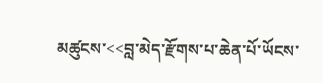མཚུངས་<<བླ་མེད་རྫོགས་པ་ཆེན་པོ་ཡོངས་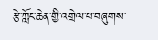རྩེ་ཀློང་ཆེན་གྱི་འགྲེལ་པ་བཞུགས་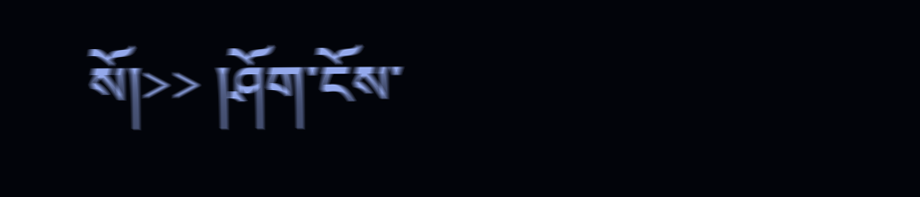སོ།>> །ཤོག་ངོས་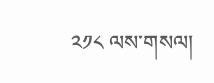༢༡༨ ལས་གསལ།